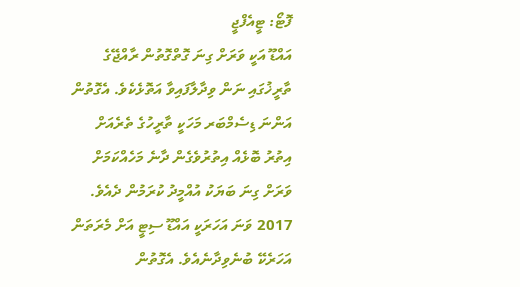ފޮޓޯ: ޓީއެފްޖީ
އައްޑޫ އަކީ ވަރަށް ގިނަ ގޮތްގޮތުން ރާއްޖޭގެ ތާރީޚުގައި ނަން ވިދާލާފައިވާ އަތޮޅެކެވެ. އެގޮތުން އަންނަ ޑިސެމްބަރ މަހަކީ ތާރީހުގެ ތެރެއަށް އިތުރު ބޮޅެއް އިތުރުވެގެން ދާނެ މަހެއްކަމަށް ވަރަށް ގިނަ ބަޔަކު އުއްމީދު ކުރަމުން ދެއެވެ.
2017 ވަނަ އަހަރަކީ އައްޑޫ ސިޓީ އަށް މެރަތަން އަހަރެކޭ ބުނެވިދާނެއެވެ. އެގޮތުން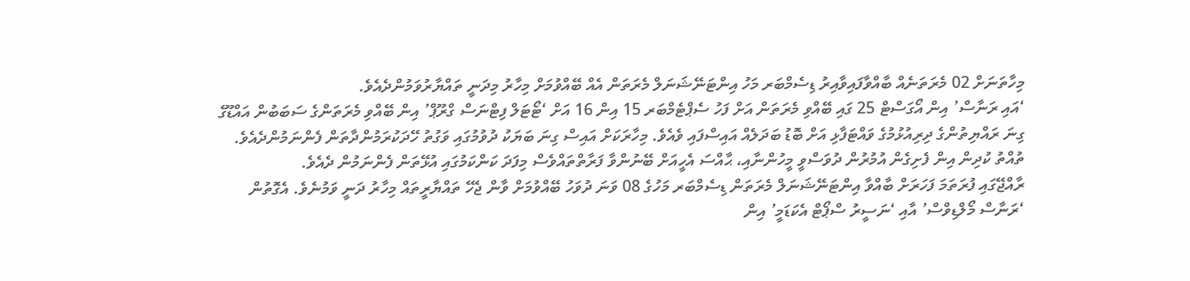މިހާތަނަށް 02 މެރަތަނެއް ބާއްވާފައިވާއިރު ޑިސެމްބަރ މަހު އިންޓަނޭޝަނަލް މެރަތަން އެއް ބޭއްވުމަށް މިހާރު މިދަނީ ތައްޔާރުވަމުންދެއެވެ.
‘އައި ރަނާސް’ އިން އޯގަސްޓް 25 ގައި ބޭއްވި މެރަތަން އަށް ފަހު ސެޕްޓެމްބަރ 15 އިން 16 އަށް ‘ޓޯޓަލް ފިޓްނަސް ގްރޫޕް’ އިން ބޭއްވި މެރަތަންގެ ސަބަބުން އައްޑޫގެ ގިނަ ރައްޔިތުންގެ ދިރިއުޅުމުގެ ވައްޓަފާޅި އަށް ބޮޑު ބަދަލެއް އައިސްފައި ވެއެވެ. މިހާރަކަށް އައިސް ގިނަ ބަޔަކު ދުވުމުގައި ވަގުތު ހޭދަކުރަމުންދާތަން ފެންނަމުންދެއެވެ. ތުއްތު ކުދިން އިން ފެށިގެން އުމުރުން ދުވަސްވީ މީހުންނާއި، ޙާއްސަ އެހީއަށް ބޭނުންވާ ފަރާތްތައްވެސް މިފަދަ ކަންކަމުގައި އުޅޭތަން ފެންނަމުން ދެއެވެ.
ރާއްޖޭގައި ފުރަތަމަ ފަހަރަށް ބާއްވާ އިންޓަނޭޝަނަލް މެރަތަން ޑިސެމްބަރ މަހުގެ 08 ވަނަ ދުވަހު ބޭއްވުމަށް ވާން ޖެހޭ ތައްޔާރީތައް މިހާރު ދަނީ ވަމުނެވެ. އެގޮތުން ‘ރަނާސް މޯލްޑިވްސް’ އާއި ‘ނަސީރު ސްޕޯޓް އެކަޑަމީ’ އިން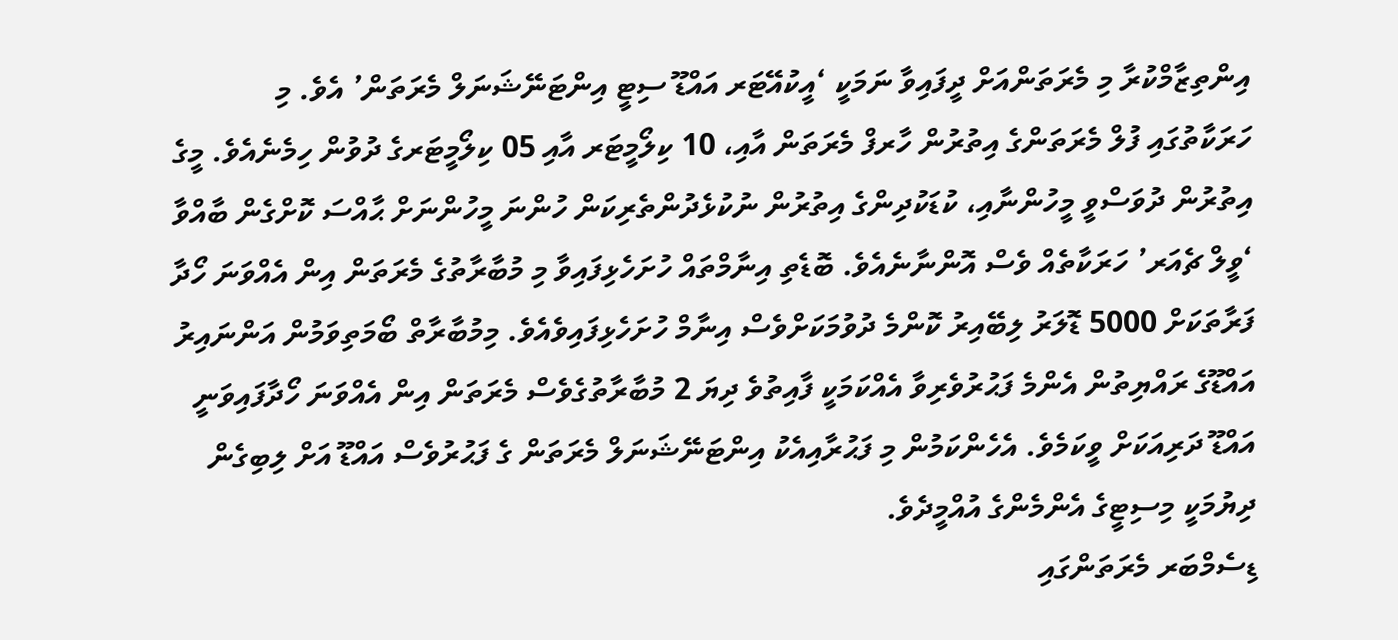އިންތިޒާމްކުރާ މި މެރަތަންއަށް ދީފައިވާ ނަމަކީ ‘އީކުއޭޓަރ އައްޑޫ ސިޓީ އިންޓަނޭޝަނަލް މެރަތަން’ އެވެ. މި ހަރަކާތުގައި ފުލް މެރަތަންގެ އިތުރުން ހާރފް މެރަތަން އާއި، 10 ކިލޯމީޓަރ އާއި 05 ކިލޯމީޓަރގެ ދުވުން ހިމެނެއެވެ. މީގެ އިތުރުން ދުވަސްވީ މީހުންނާއި، ކުޑަކުދިންގެ އިތުރުން ނުކުޅެދުންތެރިކަން ހުންނަ މީހުންނަށް ޙާއްސަ ކޮށްގެން ބާއްވާ ‘ވީލް ޗެއަރ’ ހަރަކާތެއް ވެސް އޮންނާނެއެވެ. ބޮޑެތި އިނާމްތައް ހުށަހެޅިފައިވާ މި މުބާރާތުގެ މެރަތަން އިން އެއްވަނަ ހޯދާ ފަރާތަކަށް 5000 ޑޮލަރު ލިބޭއިރު ކޮންމެ ދުވުމަކަށްވެސް އިނާމް ހުށަހެޅިފައިވެއެވެ. މިމުބާރާތް ބޯމަތިވަމުން އަންނައިރު އައްޑޫގެ ރައްޔިތުން އެންމެ ފަޙުރުވެރިވާ އެއްކަމަކީ ފާއިތުވެ ދިޔަ 2 މުބާރާތުގެވެސް މެރަތަން އިން އެއްވަނަ ހޯދާފައިވަނީ އައްޑޫ ދަރިއަކަށް ވީކަމެވެ. އެހެންކަމުން މި ފަޙުރާއިއެކު އިންޓަނޭޝަނަލް މެރަތަން ގެ ފަޙުރުވެސް އައްޑޫ އަށް ލިބިގެން ދިޔުމަކީ މިސިޓީގެ އެންމެންގެ އުއްމީދެވެ.
ޑިސެމްބަރ މެރަތަންގައި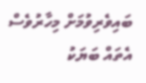ބައިވެރިވުމަށް މިހާރުވެސް އެތައް ބަޔަކު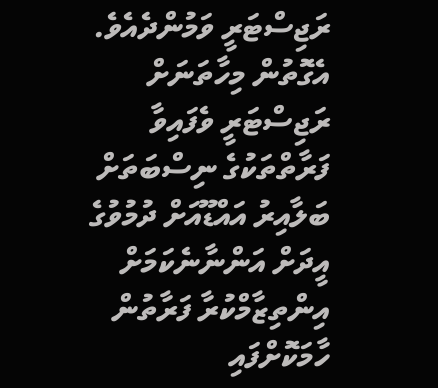ރަޖިސްޓަރީ ވަމުންދެއެވެ. އެގޮތުން މިހާތަނަށް ރަޖިސްޓަރީ ވެފައިވާ ފަރާތްތަކުގެ ނިސްބަތަށް ބަލާއިރު އައްޑޫއަށް ދުމުވުގެ އީދަށް އަންނާނެކަމަށް އިންތިޒާމްކުރާ ފަރާތުން ހާމަކޮށްފައި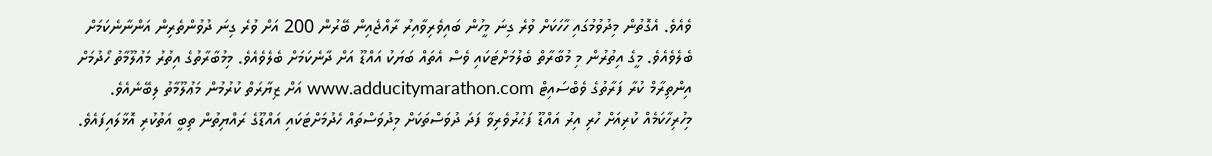ވެއެވެ. އެގޮތުން މިދުވުމުގައި ހާހަކަށް ވުރެ ގިނަ މީހުން ބައިވެރިވާއިރު ރާއްޖެއިން ބޭރުން 200 އަށް ވުރެ ގިނަ ދުވުންތެރިން އަންނާނެކަމަށް ބެލެވެއެވެ. މީގެ އިތުރުން މި މުބާރާތް ބެލުމަށްޓަކައި ވެސް އެތައް ބަޔަކު އައްޑޫ އަށް ދާނެކަމަށް ބެލެވެއެވެ. މިމުބާރާތުގެ އިތުރު މަޢުލޫމާތު ހޯދުމަށް އިންތިރާމް ކުރާ ފަރާތުގެ ވެބްސައިޓް www.adducitymarathon.com އަށް ޒިޔާރަތް ކުރުމުން މަޢުލޫމާތު ލިބޭނެއެވެ.
މިހުރިހާކަމެއް ކުރިއަށް ހުރި އިރު އައްޑޫ ފަޙުރުވެރިވާ ފަދަ ދުވަސްތަކަށް މިދުވަސްތައް ހެދުމަށްޓަކައި އައްޑޫގެ ރައްޔިތުން ތިބީ އަތުކުރި އޮޅާލައިފައެވެ.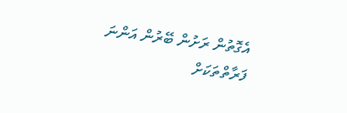އެގޮތުން ރަށުން ބޭރުން އަންނަ ފަރާތްތަކަށް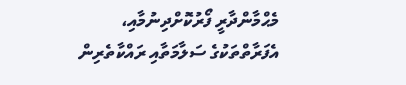މެޙްމާންދާރީ ފޯރުކޮށްދިނުމާއި، އެފަރާތްތަކުގެ ސަލާމަތާއި ރައްކާތެރިން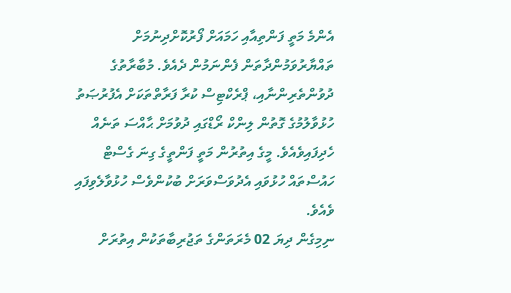އެންމެ މަތީ ފަންތިއާއި ހަމައަށް ފޯރުކޮށްދިނުމަށް ތައްޔާރުވަމުންދާތަން ފެންނަމުން ދެއެވެ. މުބާރާތުގެ ދުވުންތެރިންނާއި، ޕްރެކްޓިސް ކުރާ ފަރާތްތަކަށް އެފުރުޞަތު ހުޅުވާލުމުގެ ގޮތުން ލިންކް ރޯޑްގައި ދުވުމަށް ޙާއްސަ ތަނެއް ހެދިފައިވެއެވެ. މީގެ އިތުރުން މަތީ ފަންތީގެ ގިނަ ގެސްޓް ހައުސްތައް ހުޅުވައި އެދުވަސްވަރަށް ބުކުންވެސް ހުޅުވާލެވިފައި ވެއެވެ.
ނިމިގެން ދިޔަ 02 މެރަތަންގެ ތަޖުރިބާތަކުން އިތުރަށް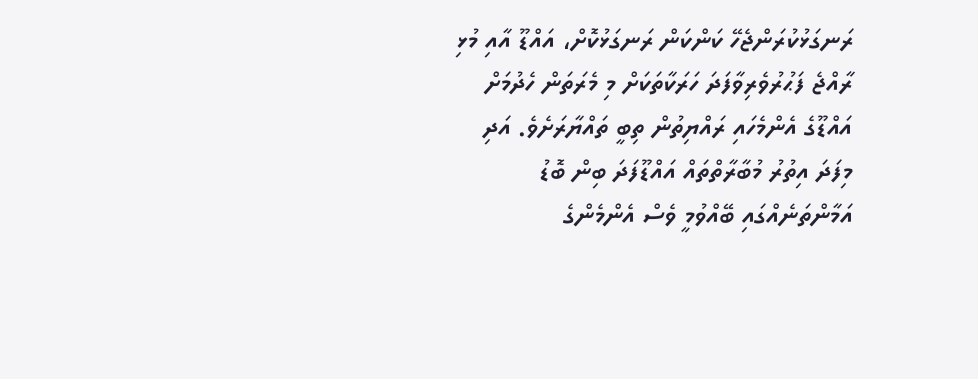ރަނގަޅުކުރަންޖެހޭ ކަންކަން ރަނގަޅުކޮށް، އައްޑޫ އާއި މުޅި ރާއްޖެ ފަޙުރުވެރިވާފަދަ ހަރަކާތަކަށް މި މެރަތަން ހެދުމަށް އައްޑޫގެ އެންމެހައި ރައްޔިތުން ތިބީ ތައްޔާރަށެވެ. އަދި މިފަދަ އިތުރު މުބާރާތްތައް އައްޑޫފަދަ ބިން ބޮޑު އަމާންތަނެއްގައި ބޭއްވުމީ ވެސް އެންމެންގެ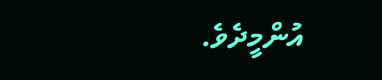އުންމީދެވެ.